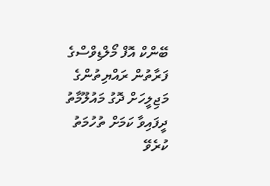ބޭންކް އޮފް މޯލްޑިވްސްގެ ފަރާތުން ރައްޔިތުންގެ މަޖިލީހަށް ދޮގު މައުލޫމާތު ދީފައިވާ ކަމަށް ތުހުމަތު ކުރެވޭ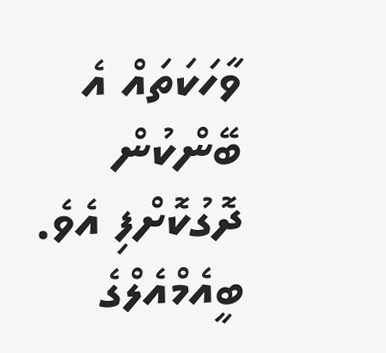ވާހަކަތައް އެ ބޭންކުން ދޮގުކޮށްފި އެވެ.
ބީއެމްއެލްގެ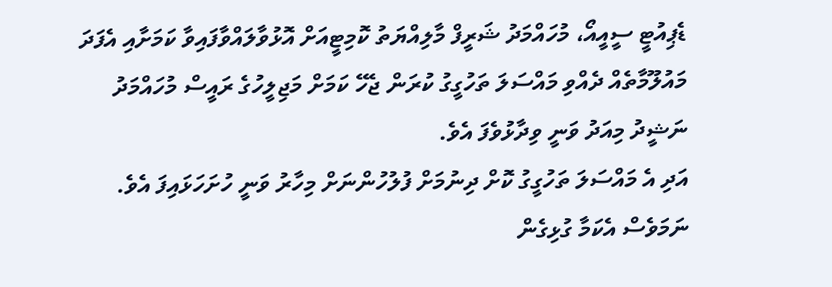ޑެޕިއުޓީ ސީއީއޯ، މުހައްމަދު ޝަރީފް މާލިއްޔަތު ކޮމިޓީއަށް އޮޅުވާލައްވާފައިވާ ކަމަށާއި އެފަދަ މައުލޫމާތެއް ދެއްވި މައްސަލަ ތަހުގީގު ކުރަން ޖެހޭ ކަމަށް މަޖިލީހުގެ ރައީސް މުހައްމަދު ނަޝީދު މިއަދު ވަނީ ވިދާޅުވެފަ އެވެ.
އަދި އެ މައްސަލަ ތަހުގީގު ކޮށް ދިނުމަށް ފުލުހުންނަށް މިހާރު ވަނީ ހުށަހަޅައިފަ އެވެ.
ނަމަވެސް އެކަމާ ގުޅިގެން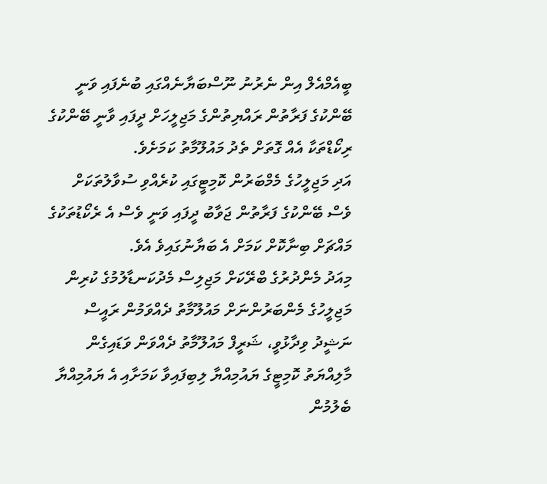ބީއެމްއެލް އިން ނެރުނު ނޫސްބަޔާނެއްގައި ބުނެފައި ވަނީ ބޭންކުގެ ފަރާތުން ރައްޔިތުންގެ މަޖިލީހަށް ދީފައި ވާނީ ބޭންކުގެ ރިކޯޑްތަކާ އެއް ގޮތަށް ތެދު މައުލޫމާތު ކަމަށެވެ.
އަދި މަޖިލީހުގެ މެމްބަރުން ކޮމިޓީގައި ކުރެއްވި ސުވާލުތަކަށް ވެސް ބޭންކުގެ ފަރާތުން ޖަވާބު ދީފައި ވަނީ ވެސް އެ ރެކޯޑުތަކުގެ މައްޗަށް ބިނާކޮށް ކަމަށް އެ ބަޔާނުގައިވެ އެވެ.
މިއަދު މެންދުރުގެ ބްރޭކަށް މަޖިލިސް މެދުކަނޑާލުމުގެ ކުރިން މަޖިލީހުގެ މެންބަރުންނަށް މައުލޫމާތު ދެއްވަމުން ރައީސް ނަޝީދު ވިދާޅުވީ، ޝަރީފް މައުލޫމާތު ދެއްވަން ވަޑައިގެން މާލިއްޔަތު ކޮމިޓީގެ ޔައުމިއްޔާ ލިބިފައިވާ ކަމަށާއި އެ ޔައުމިއްޔާ ބެލުމުން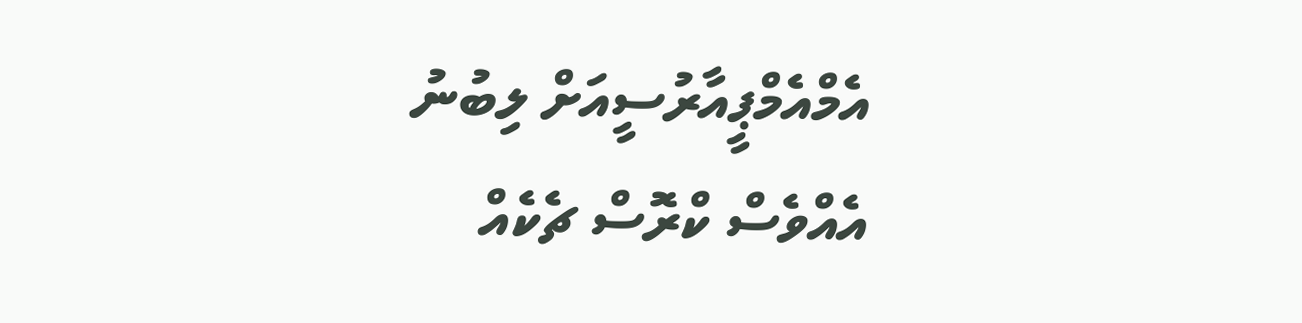އެމްއެމްޕީއާރުސީއަށް ލިބުނު އެއްވެސް ކްރޮސް ޗެކެއް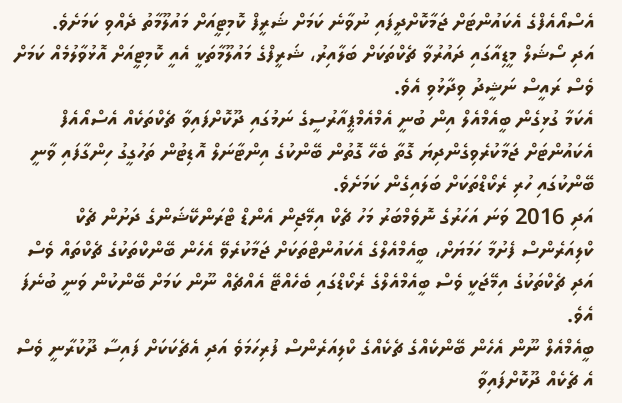އެސްއޯއެފްގެ އެކައުންޓަށް ޖަމާކޮށްދީފައި ނުވާނެ ކަމަށް ޝަރީފް ކޮމިޓީއަށް މައުލޫމާތު ދެއްވި ކަމަށެވެ.
އަދި ސޯޝަލް މީޑިއާގައި ދައުރުވާ ޗެކްތަކަށް ބަލާއިރު، ޝަރީފްގެ މައުލޫމާތަކީ އެއީ ކޮމިޓީއަށް އޮޅުވާލުމެއް ކަމަށް ވެސް ރައީސް ނަޝީދު ވިދާޅުވި އެވެ.
އެކަމާ ގުޅިގެން ބީއެމްއެލް އިން ބުނީ އެމްއެމްޕީއާރުސީގެ ނަމުގައި ދޫކޮށްފައިވާ ޗެކްތަކެއް އެސްއޯއެފް އެކައުންޓަށް ޖަމާކުރެވިގެންދިޔަ ގޮތާ ބެހޭ ގޮތުން ބޭންކުގެ އިންޓާނަލް އޮޑިޓުން ތަހުގީގު ހިންގާފައި ވާނީ ބޭންކުގައި ހުރި ރެކޯޑްތަކަށް ބަލައިގެން ކަމަށެވެ.
އަދި 2016 ވަނަ އަހަރުގެ ނޮވެމްބަރު މަހު ޗެކް އިމޭޖިން އެންޑް ޓްރަންކޭޝަންގެ ދަށުން ޗެކް ކްލިއަރެންސް ފެށުމާ ހަމަޔަށް، ބީއެމްއެލްގެ އެކައުންޓްތަކަށް ޖަމާކުރެވޭ އެހެން ބޭންކްތަކުގެ ޗެކްތައް ވެސް އަދި ޗެކްތަކުގެ އިމޭޖަކީ ވެސް ބީއެމްއެލްގެ ރެކޯޑްގައި ބެހެއްޓޭ އެއްޗެއް ނޫން ކަމަށް ބޭންކުން ވަނީ ބުނެފަ އެވެ.
ބީއެމްއެލް ނޫން އެހެން ބޭންކެއްގެ ޗެކެއްގެ ކްލިއަރެންސް ފުރިހަމަވެ އަދި އެޗެކަކަށް ފައިސާ ދޫކުރާނީ ވެސް އެ ޗެކެއް ދޫކޮށްފައިވާ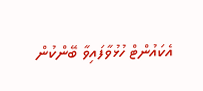އެކައުންޓް ހުޅުވާފައިވާ ބޭންކުން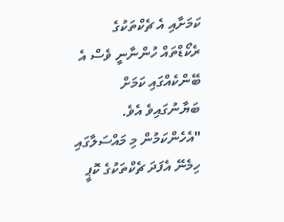ކަމަށާއި އެ ޗެކްތަކުގެ ރެކޯޑްތައް ހުންނާނީ ވެސް އެ ބޭންކެއްގައި ކަމަށް ބަޔާނުގައިވެ އެވެ.
"އެހެންކަމުން މި މައްސަލާގައި ހިމެނޭ އެފަދަ ޗެކްތަކުގެ ކޮޕީ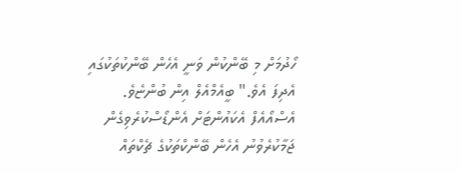ހޯދުމަށް މި ބޭންކުން ވަނީ އެހެން ބޭންކުތަކުގައި އެދިފަ އެވެ." ބީއެމްއެލް އިން ބުންޏެވެ.
އެސްއޯއެފް އެކައުންޓަށް އެންޑޯސްކުރެވިގެން ޖަމާކުރެވުނު އެހެން ބޭންކްތަކުގެ ޗެކްތައް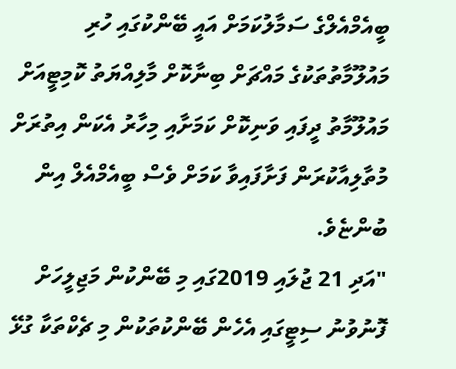ބީއެމްއެލްގެ ސަމާލުކަމަށް އައީ ބޭންކުގައި ހުރި މައުލޫމާތުތަކުގެ މައްޗަށް ބިނާކޮށް މާލިއްޔަތު ކޮމިޓީއަށް މައުލޫމާތު ދީފައި ވަނިކޮށް ކަމަށާއި މިހާރު އެކަން އިތުރަށް މުތާލިއާކުރަން ފަށާފައިވާ ކަމަށް ވެސް ބީއެމްއެލް އިން ބުންޏެވެ.
"އަދި 21 ޖުލައި 2019ގައި މި ބޭންކުން މަޖިލީހަށް ފޮނުވުނު ސިޓީގައި އެހެން ބޭންކުތަކުން މި ޗެކްތަކާ ގުޅޭ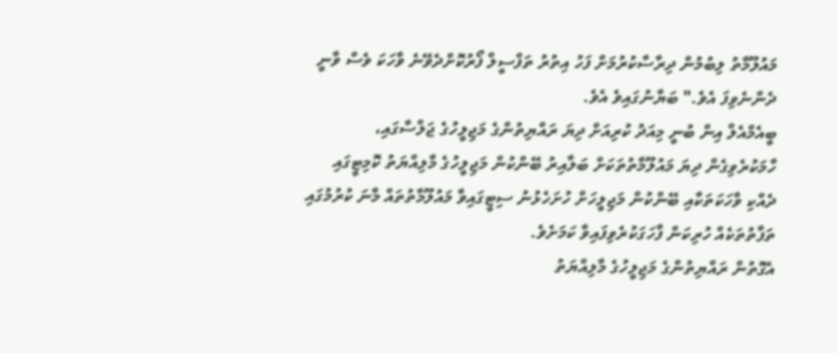މައުލޫމާތު ލިބުމުން ދިރާސާކުރުމަށް ފަހު އިތުރު ތަފްސީލް ފޯރުކޮށްދެވޭނެ ވާހަކަ ވެސް ވާނީ ދެންނެވިފަ އެވެ." ބަޔާނުގައިވެ އެވެ.
ބީއެމްއެލް އިން ބުނީ މިއަދު ކުރިއަށް ދިޔަ ރައްޔިތުންގެ މަޖިލީހުގެ ޖަލްސާގައި، ހާމަކުރެވިގެން ދިޔަ މައުލޫމާތުތަކަށް ބަލާއިރު ބޭންކުން މަޖިލީހުގެ މާލިއްޔަތު ކޮމިޓީގައި ދެއްކި ވާހަކަތަކާއި ބޭންކުން މަޖިލީހަށް ހުށަހެޅުނު ސިޓީގައިވާ މައުލޫމާތުތައް މާނަ ކުރުމުގައި ތަފާތުތަކެއް ހުރިކަން ފާހަގަކުރެވިފައިވާ ކަމަށެވެ.
އެގޮތުން ރައްޔިތުންގެ މަޖިލީހުގެ މާލިއްޔަތު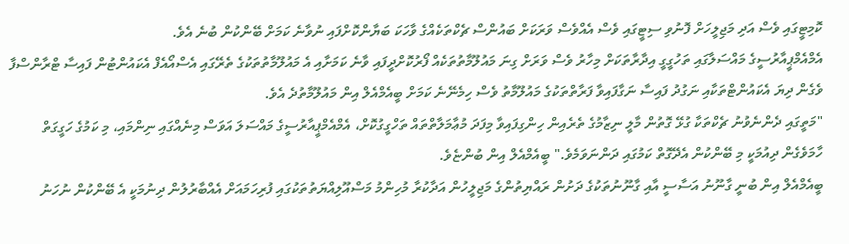ކޮމިޓީގައި ވެސް އަދި މަޖިލީހަށް ފޮނުވި ސިޓީގައި ވެސް އެއްވެސް ވަރަކަށް ބައުންސް ޗެކްތަކެއްގެ ވާހަކަ ބަޔާންކޮށްފައި ނުވާނެ ކަމަށް ބޭންކުން ބުނެ އެވެ.
އެމްއެމްޕީއާރުސީގެ މައްސަލާގައި ތަހުގީގީ އިދާރާތަކަށް މިހާރު ވެސް ވަރަށް ގިނަ މައުލޫމާތުތަކެއް ފޯރުކޮށްދީފައި ވާނެ ކަމަށާއި އެ މައުލޫމާތުތަކުގެ ތެރޭގައި އެސްއޯއެފް އެކައުންޓުން ފައިސާ ޓްރާންސްފާ ވެގެން ދިޔަ އެކައުންޓްތަކާއި ނަގުދު ފައިސާ ނަގާފައިވާ ފަރާތްތަކުގެ މައުލޫމާތު ވެސް ހިމެނޭނެ ކަމަށް ބީއެމްއެލް އިން މައުލޫމާތުދެ އެވެ.
"މަތީގައި ދެންނެވުނު ޗެކްތަކާ ގުޅޭ ގޮތުން މާލީ ނިޒާމުގެ ތެރެއިން ހިންގިފައިވާ މިފަދަ މުޢާމަލާތްތައް ތަހްގީގުކޮށް، އެމްއެމްޕީއާރުސީގެ މައްސަލަ އަވަސް މިނެއްގައި ނިންމައި، މި ކަމުގެ ހަގީގަތް ހާމަވެގެން ދިއުމަކީ މި ބޭންކުން އެދޭގޮތް ކަމުގައި ދަންނަވަމެވެ." ބީއެމްއެލް އިން ބުންޏެވެ.
ބީއެމްއެލް އިން ބުނީ ގާނޫނު އަސާސީ އާއި ގާނޫނުތަކުގެ ދަށުން ރައްޔިތުންގެ މަޖިލީހުން އަދާކުރާ މުހިންމު މަސްއޫލިއްޔަތުތަކުގައި ފުރިހަމައަށް އެއްބާރުލުން ދިނުމަކީ އެ ބޭންކުން ނުހަނު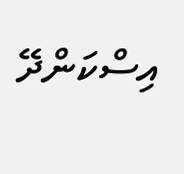އިސްކަންދޭ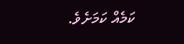ކަމެއް ކަމަށެވެ.